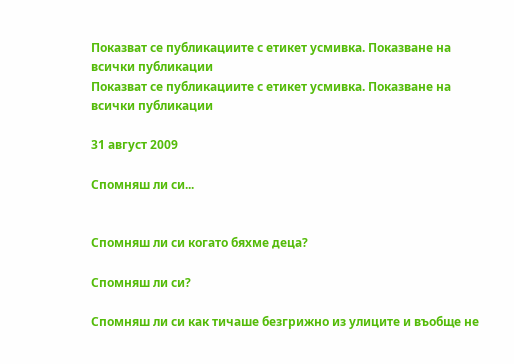Показват се публикациите с етикет усмивка. Показване на всички публикации
Показват се публикациите с етикет усмивка. Показване на всички публикации

31 август 2009

Спомняш ли си...


Спомняш ли си когато бяхме деца?

Спомняш ли си?

Спомняш ли си как тичаше безгрижно из улиците и въобще не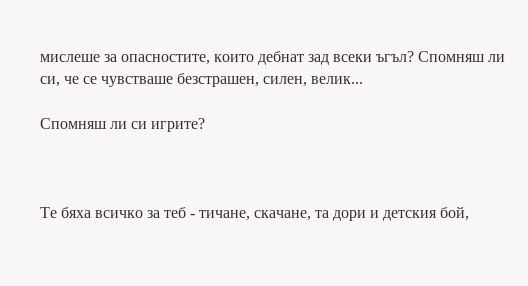мислеше за опасностите, които дебнат зад всеки ъгъл? Спомняш ли си, че се чувстваше безстрашен, силен, велик...

Спомняш ли си игрите?



Те бяха всичко за теб - тичане, скачане, та дори и детския бой,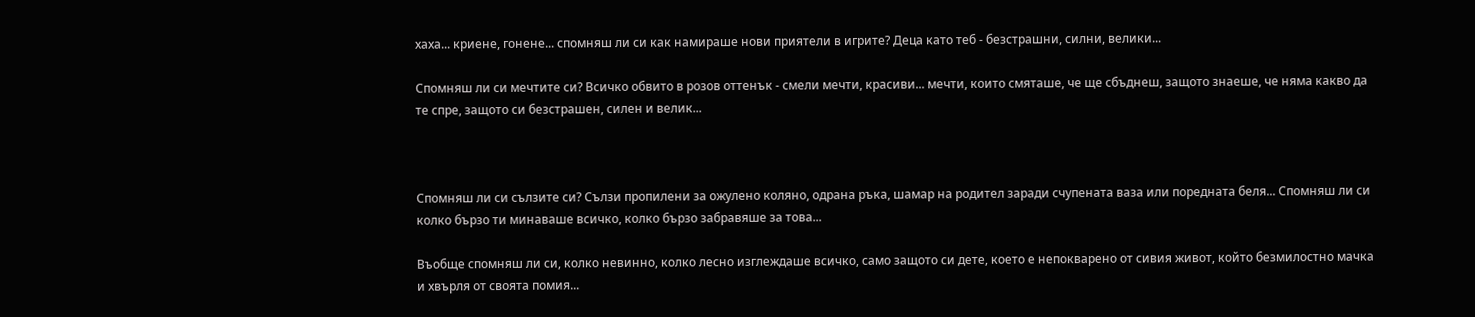хаха... криене, гонене... спомняш ли си как намираше нови приятели в игрите? Деца като теб - безстрашни, силни, велики...

Спомняш ли си мечтите си? Всичко обвито в розов оттенък - смели мечти, красиви... мечти, които смяташе, че ще сбъднеш, защото знаеше, че няма какво да те спре, защото си безстрашен, силен и велик...



Спомняш ли си сълзите си? Сълзи пропилени за ожулено коляно, одрана ръка, шамар на родител заради счупената ваза или поредната беля... Спомняш ли си колко бързо ти минаваше всичко, колко бързо забравяше за това...

Въобще спомняш ли си, колко невинно, колко лесно изглеждаше всичко, само защото си дете, което е непокварено от сивия живот, който безмилостно мачка и хвърля от своята помия...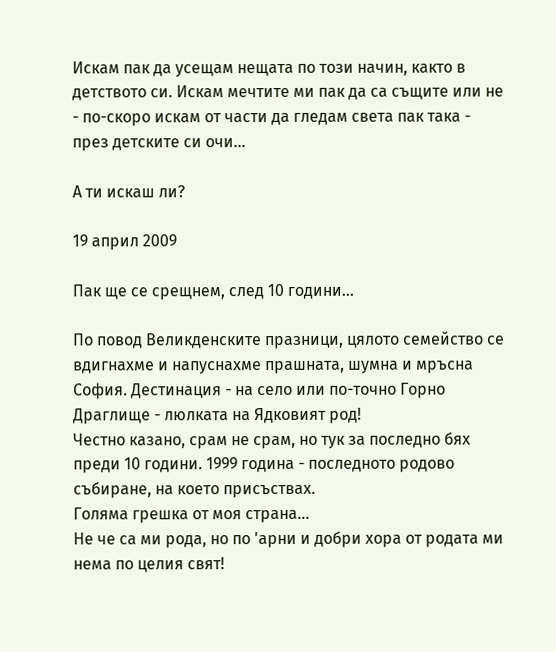Искам пак да усещам нещата по този начин, както в детството си. Искам мечтите ми пак да са същите или не - по-скоро искам от части да гледам света пак така - през детските си очи...

А ти искаш ли?

19 април 2009

Пак ще се срещнем, след 10 години...

По повод Великденските празници, цялото семейство се вдигнахме и напуснахме прашната, шумна и мръсна София. Дестинация - на село или по-точно Горно Драглище - люлката на Ядковият род!
Честно казано, срам не срам, но тук за последно бях преди 10 години. 1999 година - последното родово събиране, на което присъствах.
Голяма грешка от моя страна...
Не че са ми рода, но по 'арни и добри хора от родата ми нема по целия свят!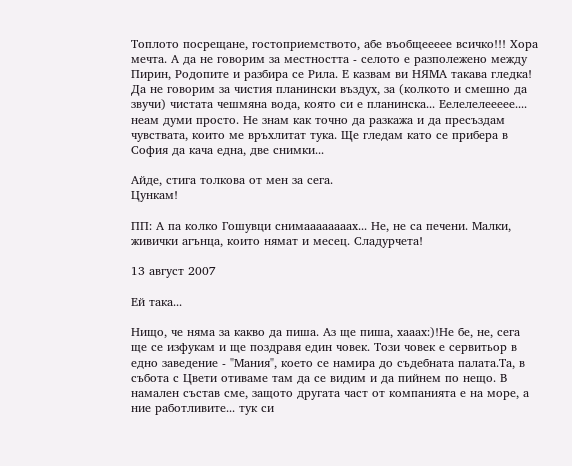Топлото посрещане, гостоприемството, абе въобщеееее всичко!!! Хора мечта. А да не говорим за местността - селото е разполежено между Пирин, Родопите и разбира се Рила. Е казвам ви НЯМА такава гледка! Да не говорим за чистия планински въздух, за (колкото и смешно да звучи) чистата чешмяна вода, която си е планинска... Еелелелеееее.... неам думи просто. Не знам как точно да разкажа и да пресъздам чувствата, които ме връхлитат тука. Ще гледам като се прибера в София да кача една, две снимки...

Айде, стига толкова от мен за сега.
Цункам!

ПП: А па колко Гошувци снимаааааааах... Не, не са печени. Малки, живички агънца, които нямат и месец. Сладурчета!

13 август 2007

Ей така...

Нищо, че няма за какво да пиша. Аз ще пиша, хааах:)!Не бе, не, сега ще се изфукам и ще поздравя един човек. Този човек е сервитьор в едно заведение - "Мания", което се намира до съдебната палата.Та, в събота с Цвети отиваме там да се видим и да пийнем по нещо. В намален състав сме, защото другата част от компанията е на море, а ние работливите... тук си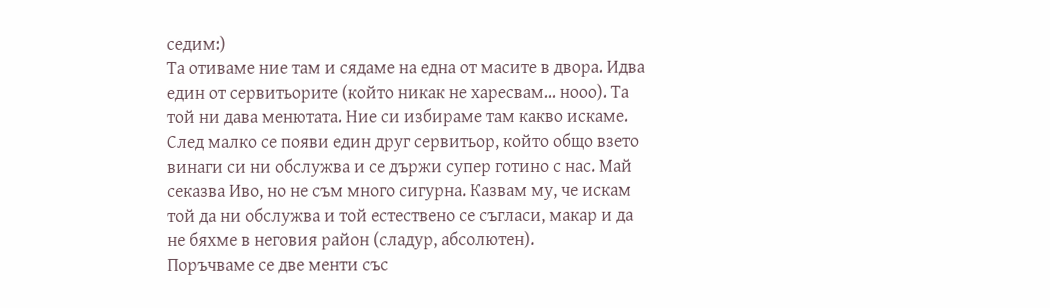седим:)
Та отиваме ние там и сядаме на една от масите в двора. Идва един от сервитьорите (който никак не харесвам... нооо). Та той ни дава менютата. Ние си избираме там какво искаме. След малко се появи един друг сервитьор, който общо взето винаги си ни обслужва и се държи супер готино с нас. Май секазва Иво, но не съм много сигурна. Казвам му, че искам той да ни обслужва и той естествено се съгласи, макар и да не бяхме в неговия район (сладур, абсолютен).
Поръчваме се две менти със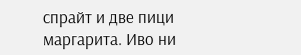спрайт и две пици маргарита. Иво ни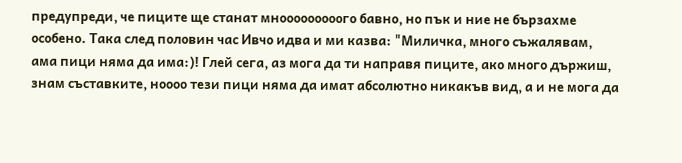предупреди, че пиците ще станат мнооооооооого бавно, но пък и ние не бързахме особено. Така след половин час Ивчо идва и ми казва: "Миличка, много съжалявам, ама пици няма да има:)! Глей сега, аз мога да ти направя пиците, ако много държиш, знам съставките, ноооо тези пици няма да имат абсолютно никакъв вид, а и не мога да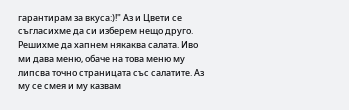гарантирам за вкуса:)!" Аз и Цвети се съгласихме да си изберем нещо друго. Решихме да хапнем някаква салата. Иво ми дава меню, обаче на това меню му липсва точно страницата със салатите. Аз му се смея и му казвам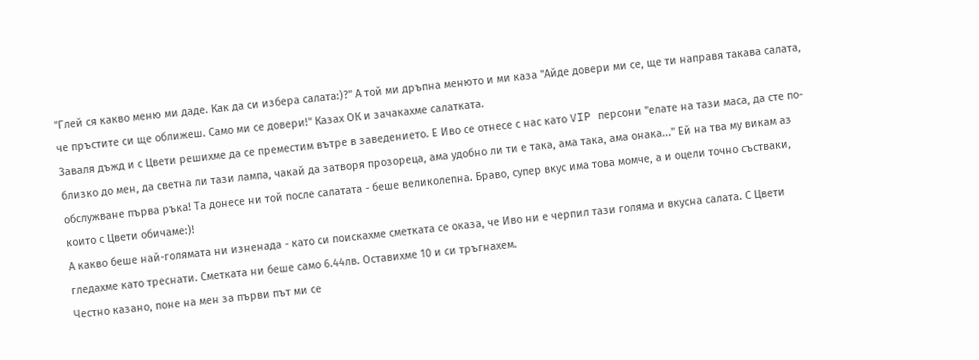"Глей ся какво меню ми даде. Как да си избера салата:)?" А той ми дръпна менюто и ми каза "Айде довери ми се, ще ти направя такава салата, че пръстите си ще оближеш. Само ми се довери!" Казах ОК и зачакахме салатката.
Заваля дъжд и с Цвети решихме да се преместим вътре в заведението. Е Иво се отнесе с нас като VIP персони "елате на тази маса, да сте по-близко до мен, да светна ли тази лампа, чакай да затворя прозореца, ама удобно ли ти е така, ама така, ама онака..." Ей на тва му викам аз обслужване първа ръка! Та донесе ни той после салатата - беше великолепна. Браво, супер вкус има това момче, а и оцели точно състваки, които с Цвети обичаме:)!
А какво беше най-голямата ни изненада - като си поискахме сметката се оказа, че Иво ни е черпил тази голяма и вкусна салата. С Цвети гледахме като треснати. Сметката ни беше само 6.44лв. Оставихме 10 и си тръгнахем.
Честно казано, поне на мен за първи път ми се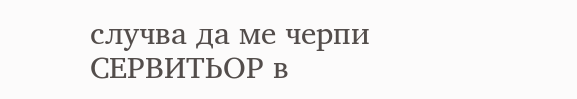случва да ме черпи СЕРВИТЬОР в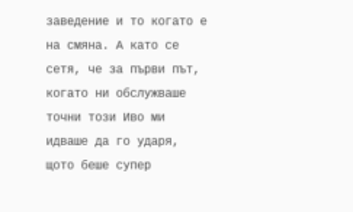заведение и то когато е на смяна. А като се сетя, че за първи път, когато ни обслужваше точни този Иво ми идваше да го ударя, щото беше супер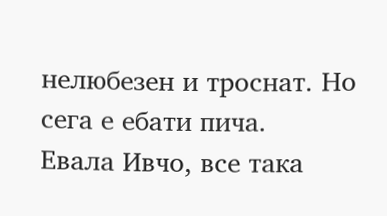нелюбезен и троснат. Но сега е ебати пича.
Евала Ивчо, все така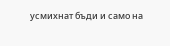усмихнат бъди и само на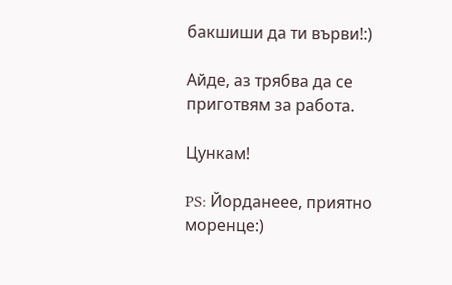бакшиши да ти върви!:)

Айде, аз трябва да се приготвям за работа.

Цункам!

PS: Йорданеее, приятно моренце:)